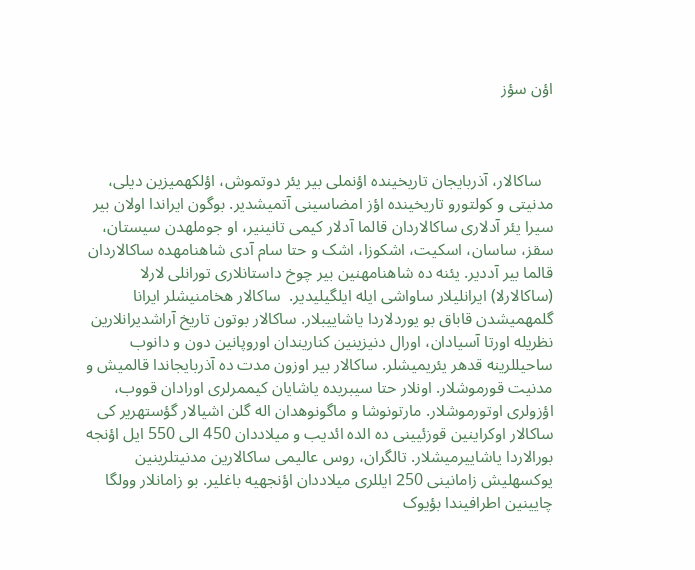اؤن سؤز



   ساکالار، آذربایجان تاریخینده اؤنملی بیر یئر دوتموش، اؤلکهمیزین دیلی، مدنیتی و کولتورو تاریخینده اؤز امضاسینی آتمیشدیر. بوگون ایراندا اولان بیر سیرا یئر آدلاری ساکالاردان قالما آدلار کیمی تانینیر، او جوملهدن سیستان، سقز، ساسان، اسکیت، اشکوزا، اشک و حتا سام آدی شاهنامهده ساکالاردان قالما بیر آددیر. یئنه ده شاهنامهنین بیر چوخ داستانلاری تورانلی لارلا (ساکالارلا) ایرانلیلار ساواشی ایله ایلگیلیدیر.  ساکالار هخامنیشلر ایرانا گلمهمیشدن قاباق بو یوردلاردا یاشاییبلار. ساکالار بوتون تاریخ آراشدیرانلارین نظریله اورتا آسیادان، اورال دنیزینین کناریندان اوروپانین دون و دانوب ساحیللرینه قدهر یئریمیشلر. ساکالار بیر اوزون مدت ده آذربایجاندا قالمیش و مدنیت قورموشلار. اونلار حتا سیبریده یاشایان کیممرلری اورادان قووب، اؤزولری اوتورموشلار. مارتونوشا و ماگونوهدان اله گلن اشیالار گؤستهریر کی ساکالار اوکراینین قوزئیینی ده الده ائدیب و میلاددان 450 الی 550 ایل اؤنجه بورالاردا یاشاییرمیشلار. تالگران، روس عالیمی ساکالارین مدنیتلرینین یوکسهلیش زامانینی 250 ایللری میلاددان اؤنجهیه باغلیر. بو زامانلار وولگا چایینین اطرافیندا بؤیوک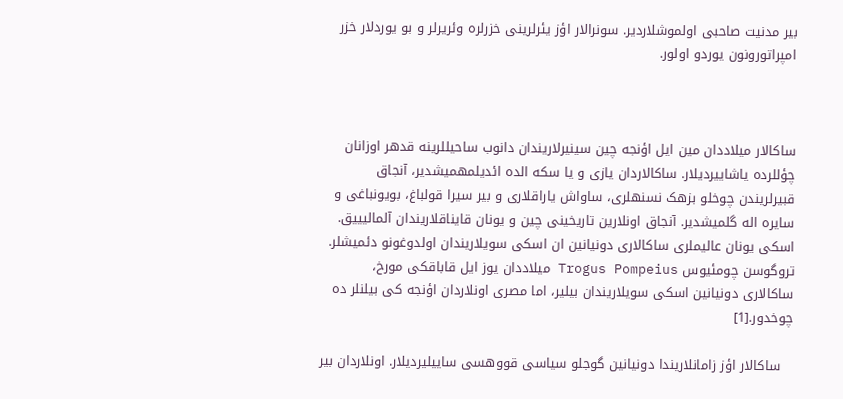بیر مدنیت صاحبی اولموشلاردیر. سونرالار اؤز یئرلرینی خزرلره وئریرلر و بو یوردلار خزر امپراتورونون یوردو اولور.



ساکالار میلاددان مین ایل اؤنجه چین سینیرلاریندان دانوب ساحیللرینه قدهر اوزانان چؤللرده یاشاییردیلار. ساکالاردان یازی و یا سکه الده ائدیلمهمیشدیر، آنجاق قبیرلریندن چوخلو بزهک نسنهلری، ساواش یاراقلاری و بیر سیرا قولباغ، بویونباغی و سایره اله گلمیشدیر. آنجاق اونلارین تاریخینی چین و یونان قایناقلاریندان آلمالیییق. اسکی یونان عالیملری ساکالاری دونیانین ان اسکی سویلاریندان اولدوغونو دئمیشلر. تروگوسن چومئیوس Trogus Pompeius میلاددان یوز ایل قاباقکی مورخ، ساکالاری دونیانین اسکی سویلاریندان بیلیر، اما مصری اونلاردان اؤنجه کی بیلنلر ده چوخدور.[1]

   ساکالار اؤز زامانلاریندا دونیانین گوجلو سیاسی قووهسی ساییلیردیلار. اونلاردان بیر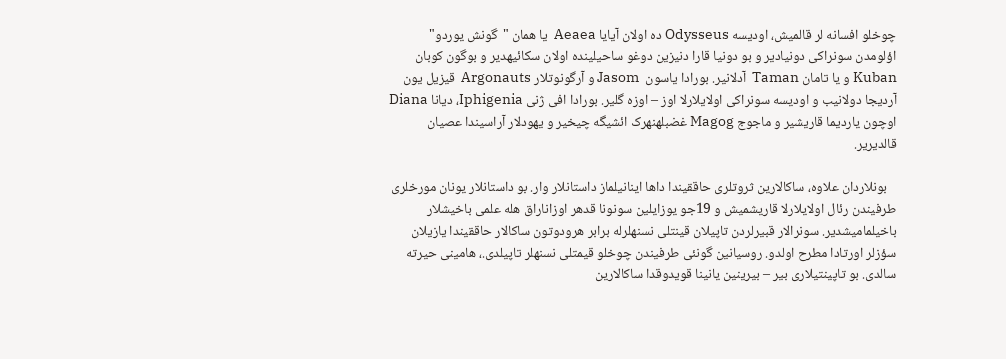چوخلو افسانه لر قالمیش، اودیسه Odysseus ده اولان آیایا Aeaea  یا همان "گونش یوردو" اؤلومدن سونراکی دونیادیر و بو دونیا قارا دنیزین دوغو ساحیلینده اولان سکائیهدیر و بوگون کوبان Kuban و یا تامان Taman  آدلانیر. بورادا یاسون  Jasom و آرگونوتلار Argonauts  قیزیل یون آردیجا دولانیب و اودیسه سونراکی اولایلارلا اوز – اوزه گلیر. بورادا افی ژنی Iphigenia، دیانا Diana  اوچون یاردیما قاریشیر و ماجوج Magog غضبلهنهرک ائشیگه چیخیر و یهودلار آراسیندا عصیان قالدیریر.

   بونلاردان علاوه، ساکالارین ثروتلری حاققیندا داها اینانیلماز داستانلار وار. بو داستانلار یونان مورخلری طرفیندن رئال اولایلارلا قاریشمیش و 19جو یوزایلین سونونا قدهر اوزاناراق هله علمی باخیشلار باخیلمامیشدیر. سونرالار قبیرلردن تاپیلان قینتلی نسنهلرله برابر هرودوتون ساکالار حاققیندا یازیلان سؤزلر اورتادا مطرح اولدو. روسیانین گونئی طرفیندن چوخلو قیمتلی نسنهلر تاپیلدی.، هامینی حیرته سالدی. بو تاپینتیلاری بیر – بیرینین یانینا قویدوقدا ساکالارین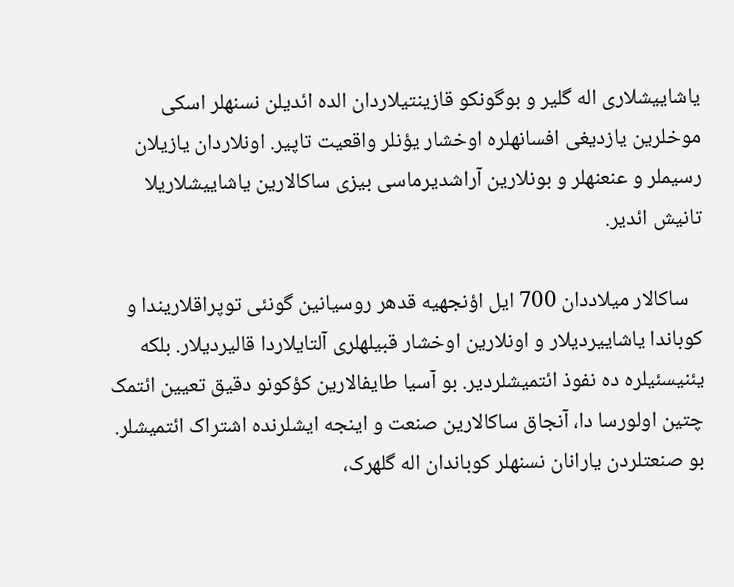یاشاییشلاری اله گلیر و بوگونکو قازینتیلاردان الده ائدیلن نسنهلر اسکی موخلرین یازدیغی افسانهلره اوخشار یؤنلر واقعیت تاپیر. اونلاردان یازیلان رسیملر و عنعنهلر و بونلارین آراشدیرماسی بیزی ساکالارین یاشاییشلاریلا تانیش ائدیر.

   ساکالار میلاددان 700 ایل اؤنجهیه قدهر روسیانین گونئی توپراقلاریندا و کوباندا یاشاییردیلار و اونلارین اوخشار قبیلهلری آلتایلاردا قالیردیلار. بلکه یئنیسئیلره ده نفوذ ائتمیشلردیر. بو آسیا طایفالارین کؤکونو دقیق تعیین ائتمک چتین اولورسا دا، آنجاق ساکالارین صنعت و اینجه ایشلرنده اشتراک ائتمیشلر. بو صنعتلردن یارانان نسنهلر کوباندان اله گلهرک،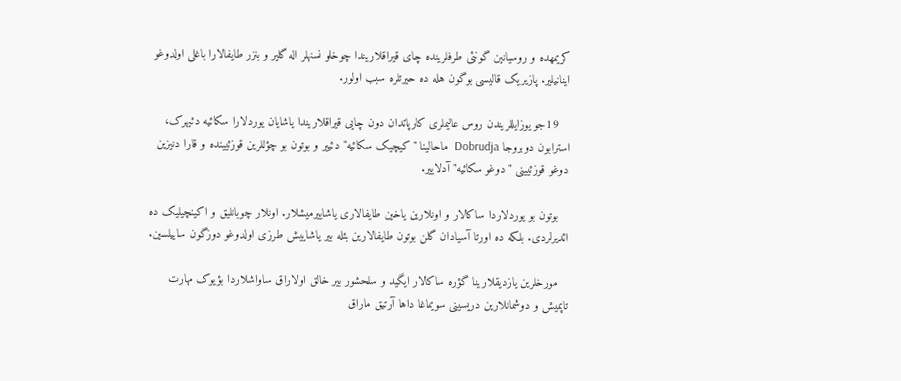کریمهده و روسیانین گونئی طرفلرینده چای قیراقلاریندا چوخلو نسنهلر اله گلیر و بنزر طایفالارا باغلی اولدوغو اینانیلیر. پازیریک قالیسی بوگون هله ده حیرتلره سبب اولور.

   19جو یوزایللریندن روس عالیملری کارپاتدان دون چایی قیراقلاریندا یاشایان یوردلارا سکائیه دئیهرک، استرابون دوبروجا Dobrudja  ماحالینا "کیچیک سکائیه" دئییر و بوتون بو چؤللرین قوزئیینده و قارا دنیزین دوغو قوزئیینی "دوغو سکائیه" آدلاییر.

   بوتون بو یوردلاردا ساکالار و اونلارین یاخین طایفالاری یاشاییرمیشلار. اونلار چوبانلیق و اکینچیلیک ده ائدیرلردی. بلکه ده اورتا آسیادان گلن بوتون طایفالارین بئله بیر یاشاییش طرزی اولدوغو دوزگون ساییلسین.

   مورخلرین یازدیقلارینا گؤره ساکالار ایگید و سلحشور بیر خالق اولاراق ساواشلاردا بؤیوک مهارت تاپمیش و دوشمانلارین دریسینی سویماغا داها آرتیق ماراق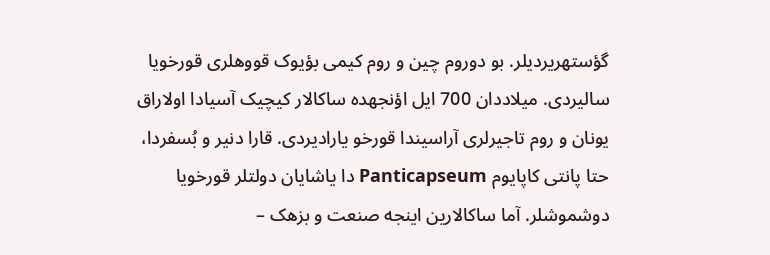گؤستهریردیلر. بو دوروم چین و روم کیمی بؤیوک قووهلری قورخویا سالیردی. میلاددان 700 ایل اؤنجهده ساکالار کیچیک آسیادا اولاراق یونان و روم تاجیرلری آراسیندا قورخو یارادیردی. قارا دنیر و بُسفردا، حتا پانتی کاپایوم Panticapseum دا یاشایان دولتلر قورخویا دوشموشلر. آما ساکالارین اینجه صنعت و بزهک –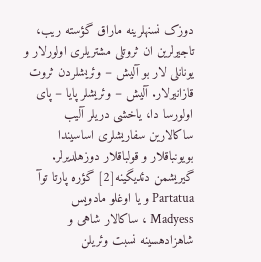دوزک نسنهلرینه ماراق گؤسته ریب، تاجیرلرین ان ثروتلی مشتریلری اولورلار و یونانلی لار بو آلیش – وئریشلردن ثروت قازانیرلار. آلیش – وئریشلر پایا – پای اولورسا دا، یاخشی دریلر آلیب ساکالارین سفاریشلری اساسیندا بویونباقلار و قولباقلار دوزهلدیرلر. گیریشمن دئدیگینه[2] گؤره پارتا توآ Partatua و یا اوغلو مادویس Madyess ، ساکالار شاهی و شاهزادهسینه نسبت وئریلن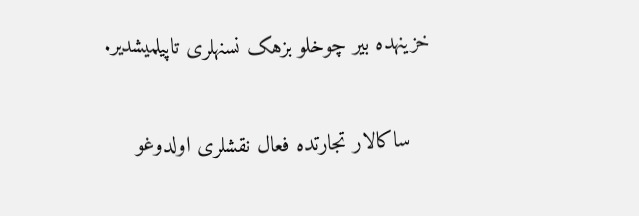خزینهده بیر چوخلو بزهک نسنهلری تاپیلمیشدیر.

   ساکالار تجارتده فعال نقشلری اولدوغو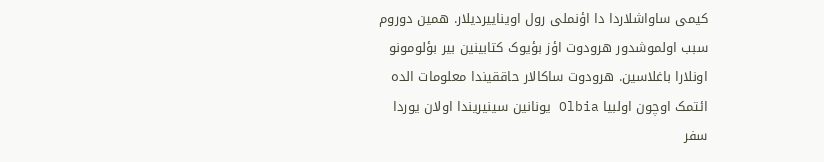کیمی ساواشلاردا دا اؤنملی رول اویناییردیلار. همین دوروم سبب اولموشدور هرودوت اؤز بؤیوک کتابینین بیر بؤلومونو اونلارا باغلاسین. هرودوت ساکالار حاققیندا معلومات الده ائتمک اوچون اولبیا Olbia یونانین سینیریندا اولان یوردا سفر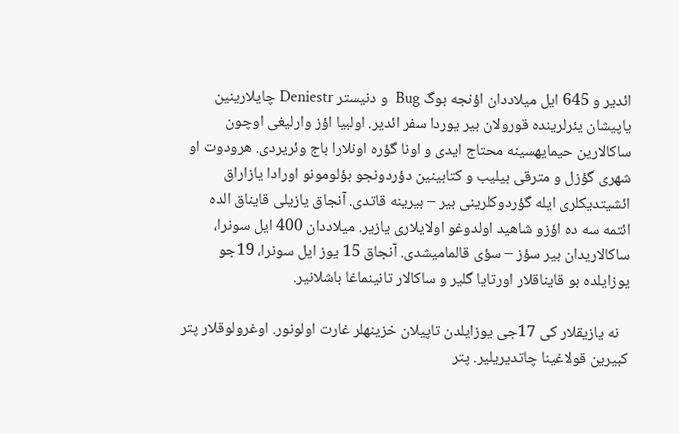ائدیر و 645 ایل میلاددان اؤنجه بوگ Bug  و دنیستر Deniestr چایلارینین یاپیشان یئرلرینده قورولان بیر یوردا سفر ائدیر. اولبیا اؤز وارلیغی اوچون ساکالارین حیمایهسینه محتاج ایدی و اونا گؤره اونلارا باج وئریردی. هرودوت او شهری گؤزل و مترقی بیلیب و کتابینین دؤردونجو بؤلومونو اورادا یازاراق ائشیتدیکلری ایله گؤردوکلرینی بیر – بیرینه قاتدی. آنجاق یازیلی قایناق الده ائتمه سه ده اؤزو شاهید اولدوغو اولایلاری یازیر. میلاددان 400 ایل سونرا، ساکالاریدان بیر سؤز – سؤی قالمامیشدی. آنجاق 15 یوز ایل سونرا، 19جو یوزایلده بو قایناقلار اورتایا گلیر و ساکالار تانینماغا باشلانیر.

   نه یازیقلار کی 17جی یوزایلدن تاپیلان خزینهلر غارت اولونور. اوغرولوقلار پتر کبیرین قولاغینا چاتدیریلیر. پتر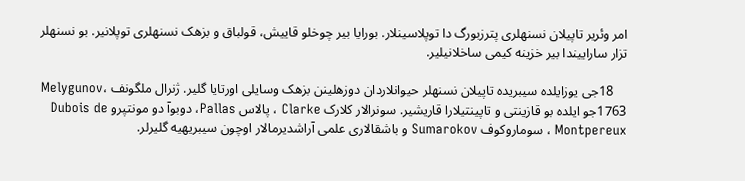امر وئریر تاپیلان نسنهلری پترزبورگ دا توپلاسینلار. بورایا بیر چوخلو قاییش، قولباق و بزهک نسنهلری توپلانیر. بو نسنهلر تزار ساراییندا بیر خزینه کیمی ساخلانیلیر.

    18جی یوزایلده سیبریده تاپیلان نسنهلر حیوانلاردان دوزهلینن بزهک وسایلی اورتایا گلیر. ژنرال ملگونف Melygunov، 1763جو ایلده بو قازینتی و تاپینتیلارا قاریشیر. سونرالار کلارک Clarke ، پالاس Pallas، دوبوآ دو مونتپرو Dubois de Montpereux ، سوماروکوف Sumarokov و باشقالاری علمی آراشدیرمالار اوچون سیبریهیه گلیرلر.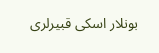بونلار اسکی قبیرلری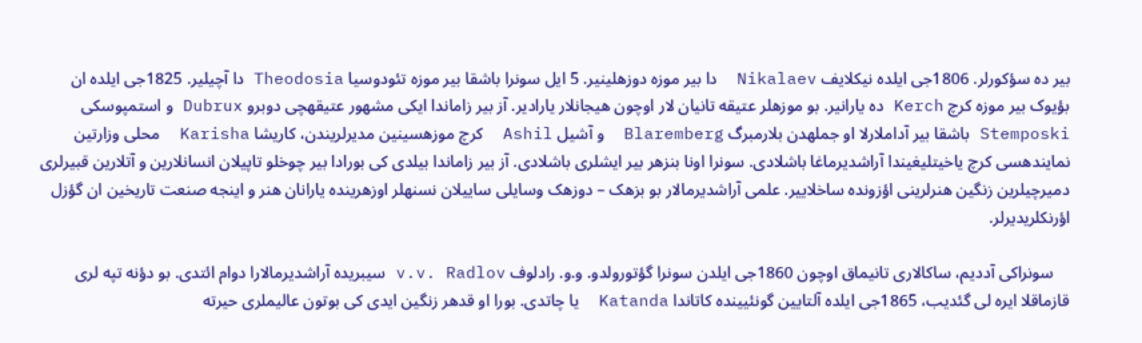بیر ده سؤکورلر. 1806جی ایلده نیکلایف Nikalaev  دا بیر موزه دوزهلینیر. 5 ایل سونرا باشقا بیر موزه تئودوسیا Theodosia دا آچیلیر. 1825جی ایلده ان بؤیوک بیر موزه کرچ Kerch ده یارانیر. بو موزهلر عتیقه تانیان لار اوچون هیجانلار یارادیر. آز بیر زاماندا ایکی مشهور عتیقهچی دوبرو Dubrux و استمپوسکی Stemposki باشقا بیر آداملارلا او جملهدن بلارمبرگ Blaremberg  و آشیل Ashil  کرچ موزهسینین مدیرلریندن، کاریشا Karisha  محلی وزارتین نمایندهسی کرچ یاخیتلیغیندا آراشدیرماغا باشلادی. سونرا اونا بنزهر بیر ایشلری باشلادی. آز بیر زاماندا بیلدی کی بورادا بیر چوخلو تاپیلان انسانلارین و آتلارین قبیرلری دمیرچیلرین زنگین هنرلرینی اؤزونده ساخلاییر. علمی آراشدیرمالار بو بزهک – دوزهک وسایلی ساییلان نسنهلر اوزهرینده یارانان هنر و اینجه صنعت تاریخین ان گؤزل اؤرنکلریدیرلر.

    سونراکی آددیم، ساکالاری تانیماق اوچون 1860جی ایلدن سونرا گؤتورولدو. و.و. رادلوف v.v. Radlov سیبریده آراشدیرمالارا دوام ائتدی. بو دؤنه تپه لری قازماقلا ایره لی گئدیب، 1865جی ایلده آلتایین گونئیینده کاتاندا Katanda  یا چاتدی. بورا او قدهر زنگین ایدی کی بوتون عالیملری حیرته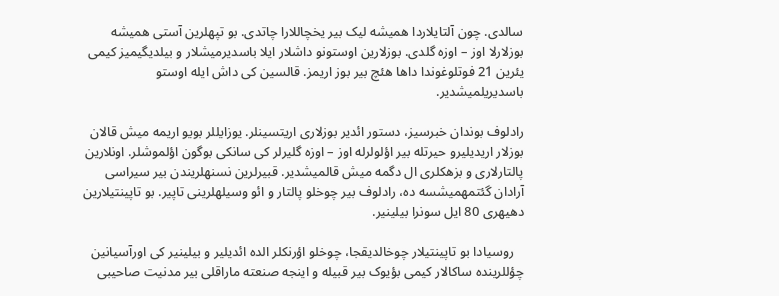سالدی. چون آلتایلاردا همیشه لیک بیر یخچاللارا چاتدی. بو تپهلرین آستی همیشه بوزلارلا اوز – اوزه گلدی. بوزلارین اوستونو داشلار ایلا باسدیرمیشلار و بیلدیگیمیز کیمی یئرین 21 فوتلوغوندا داها هئچ بیر بوز اریمز. قالسین کی داش ایله اوستو باسدیریلمیشدیر.

رادلوف بوندان خبرسیز، دستور ائدیر بوزلاری اریتسینلر. یوزایللر بویو اریمه میش قالان بوزلار اریدیلیرو حیرتله بیر اؤلولرله اوز – اوزه گلیرلر کی سانکی بوگون اؤلموشلر. اونلارین پالتارلاری و بزهکلری ال دگمه میش قالمیشدیر. قبیرلرین نسنهلریندن بیر سیراسی آرادان گئتمهمیشسه ده، رادلوف بیر چوخلو پالتار و ائو وسیلهلرینی تاپیر. بو تاپینتیلارین دهیهری 80 ایل سونرا بیلینیر.

   روسیادا بو تاپینتیلار چوخالدیقجا، چوخلو اؤرنکلر الده ائدیلیر و بیلینیر کی اورآسیانین چؤللرینده ساکالار کیمی بؤیوک بیر قبیله و اینجه صنعته ماراقلی بیر مدنیت صاحیبی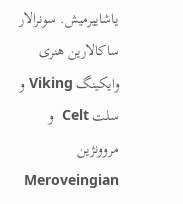یاشاییرمیش. سونرالار ساکالارین هنری وایکینگ Viking و سلت Celt  و مروونژین Meroveingian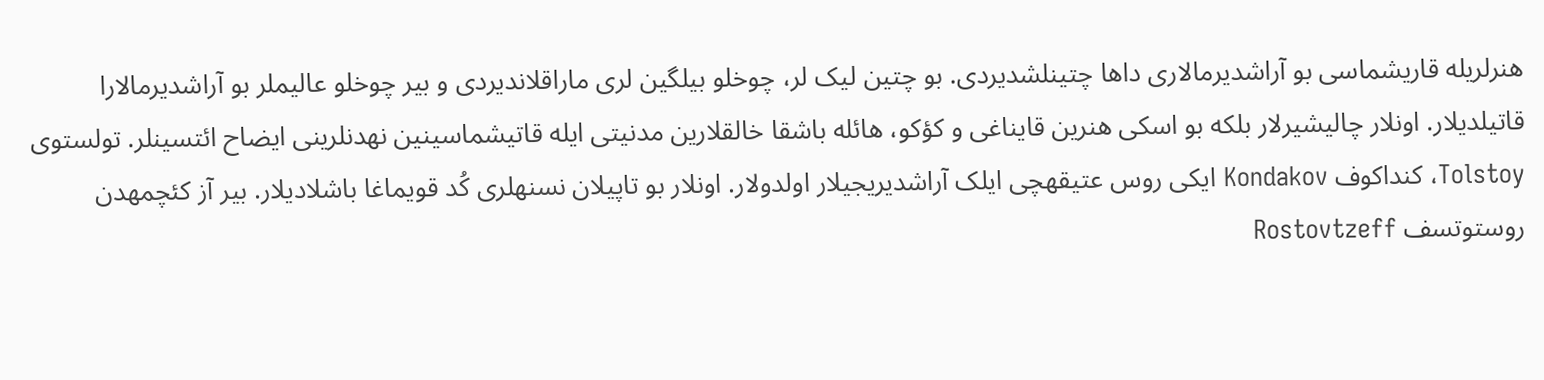هنرلریله قاریشماسی بو آراشدیرمالاری داها چتینلشدیردی. بو چتین لیک لر، چوخلو بیلگین لری ماراقلاندیردی و بیر چوخلو عالیملر بو آراشدیرمالارا قاتیلدیلار. اونلار چالیشیرلار بلکه بو اسکی هنرین قایناغی و کؤکو، هائله باشقا خالقلارین مدنیتی ایله قاتیشماسینین نهدنلرینی ایضاح ائتسینلر. تولستوی Tolstoy، کنداکوف Kondakov ایکی روس عتیقهچی ایلک آراشدیریجیلار اولدولار. اونلار بو تاپیلان نسنهلری کُد قویماغا باشلادیلار. بیر آز کئچمهدن روستوتسف Rostovtzeff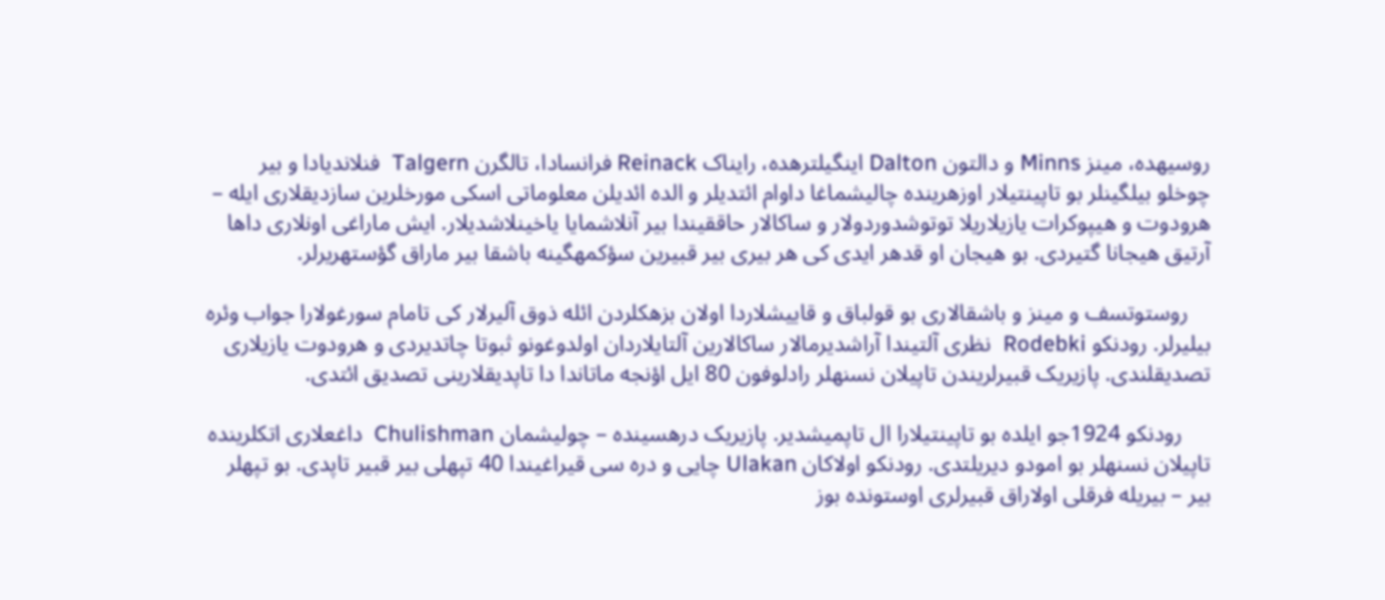روسیهده، مینز Minns و دالتون Dalton اینگیلترهده، رایناک Reinack فرانسادا، تالگرن Talgern  فنلاندیادا و بیر چوخلو بیلگینلر بو تاپینتیلار اوزهرینده چالیشماغا داوام ائتدیلر و الده ائدیلن معلوماتی اسکی مورخلرین سازدیقلاری ایله – هرودوت و هیپوکرات یازیلاریلا توتوشدوردولار و ساکالار حاققیندا بیر آنلاشمایا یاخینلاشدیلار. ایش ماراغی اونلاری داها آرتیق هیجانا گتیردی. بو هیجان او قدهر ایدی کی هر بیری بیر قبیرین سؤکمهگینه باشقا بیر ماراق گؤستهریرلر.

    روستوتسف و مینز و باشقالاری بو قولباق و قاییشلاردا اولان بزهکلردن ائله ذوق آلیرلار کی تامام سورغولارا جواب وئره بیلیرلر. رودنکو Rodebki  نظری آلتیندا آراشدیرمالار ساکالارین آلتایلاردان اولدوغونو ثبوتا چاتدیردی و هرودوت یازیلاری تصدیقلندی. پازیریک قبیرلریندن تاپیلان نسنهلر رادلوفون 80 ایل اؤنجه ماتاندا دا تاپدیقلارینی تصدیق ائتدی.

     رودنکو 1924جو ایلده بو تاپینتیلارا ال تاپمیشدیر. پازیریک درهسینده – چولیشمان Chulishman  داغعلاری اتکلرینده تاپیلان نسنهلر بو امودو دیریلتدی. رودنکو اولاکان Ulakan چایی و دره سی قیراغیندا 40 تپهلی بیر قبیر تاپدی. بو تپهلر بیر – بیریله فرقلی اولاراق قبیرلری اوستونده بوز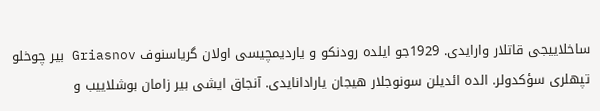ساخلاییجی قاتلار وارایدی. 1929جو ایلده رودنکو و یاردیمچیسی اولان گریاسنوف Griasnov بیر چوخلو تپهلری سؤکدولر. الده ائدیلن سونوجلار هیجان یارادانایدی. آنجاق ایشی بیر زامان بوشلاییب و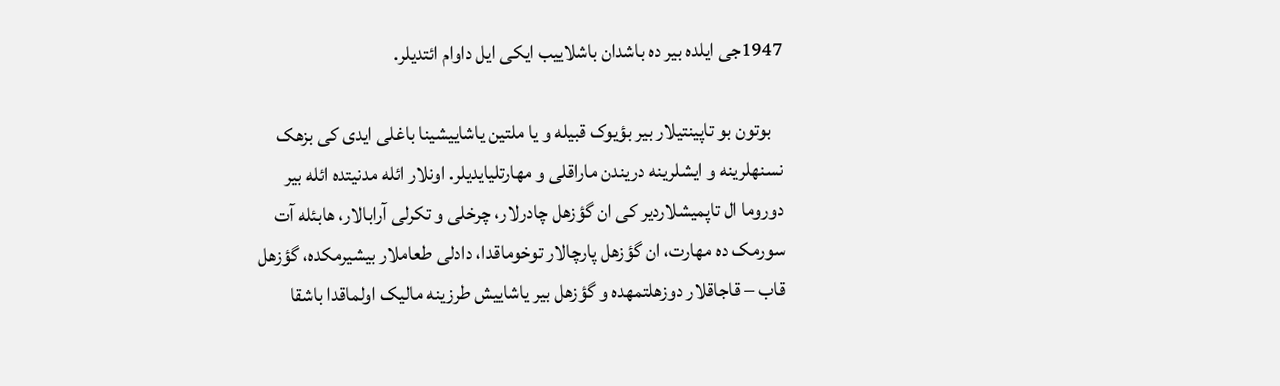1947جی ایلده بیر ده باشدان باشلاییب ایکی ایل داوام ائتدیلر.

   بوتون بو تاپینتیلار بیر بؤیوک قبیله و یا ملتین یاشاییشینا باغلی ایدی کی بزهک نسنهلرینه و ایشلرینه دریندن ماراقلی و مهارتلیایدیلر. اونلار ائله مدنیتده ائله بیر دوروما ال تاپمیشلاردیر کی ان گؤزهل چادرلار، چرخلی و تکرلی آرابالار، هابئله آت سورمک ده مهارت، ان گؤزهل پارچالار توخوماقدا، دادلی طعاملار بیشیرمکده، گؤزهل قاب – قاجاقلار دوزهلتمهده و گؤزهل بیر یاشاییش طرزینه مالیک اولماقدا باشقا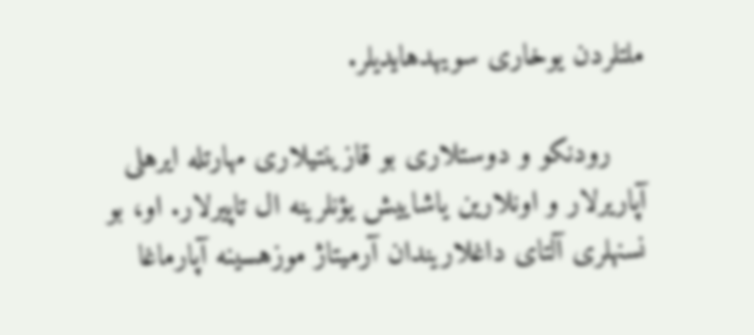ملتلردن یوخاری سویهدهایدیلر.

    رودنکو و دوستلاری بو قازینتیلاری مهارتله ایرهلی آپاریرلار و اونلارین یاشاییش یؤنلرینه ال تاپیرلار. او، بو نسنهلری آلتای داغلاریندان آرمیتاژ موزهسینه آپارماغا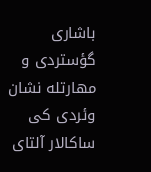باشاری گؤستردی و مهارتله نشان وئردی کی ساکالار آلتای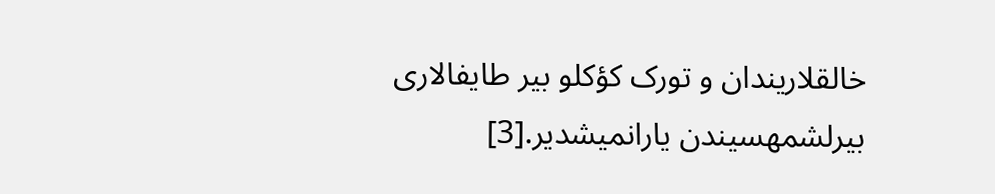خالقلاریندان و تورک کؤکلو بیر طایفالاری بیرلشمهسیندن یارانمیشدیر.[3]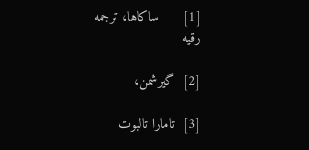[1]      ساکاها، ترجمه رقیه

[2]  گیرشمن،

[3]  تامارا تالبوت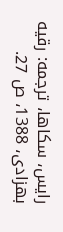رایس، سکاها، ترجمه: رقیه بهزادی، 1388، ص 27.